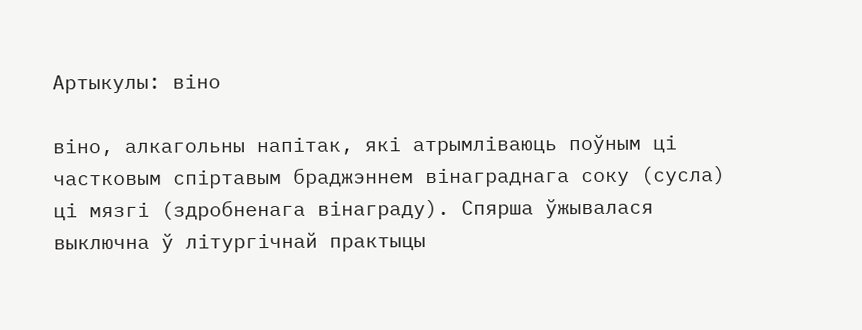Артыкулы: віно

віно, алкагольны напітак, які атрымліваюць поўным ці частковым спіртавым браджэннем вінаграднага соку (сусла) ці мязгі (здробненага вінаграду). Спярша ўжывалася выключна ў літургічнай практыцы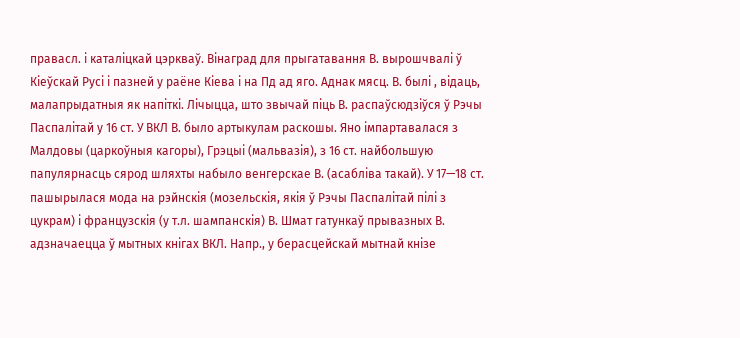правасл. і каталіцкай цэркваў. Вінаград для прыгатавання В. вырошчвалі ў Кіеўскай Русі і пазней у раёне Кіева і на Пд ад яго. Аднак мясц. В. былі , відаць, малапрыдатныя як напіткі. Лічыцца, што звычай піць В. распаўсюдзіўся ў Рэчы Паспалітай у 16 ст. У ВКЛ В. было артыкулам раскошы. Яно імпартавалася з Малдовы (царкоўныя кагоры), Грэцыі (мальвазія), з 16 ст. найбольшую папулярнасць сярод шляхты набыло венгерскае В. (асабліва такай). У 17—18 ст. пашырылася мода на рэйнскія (мозельскія, якія ў Рэчы Паспалітай пілі з цукрам) і французскія (у т.л. шампанскія) В. Шмат гатункаў прывазных В. адзначаецца ў мытных кнігах ВКЛ. Напр., у берасцейскай мытнай кнізе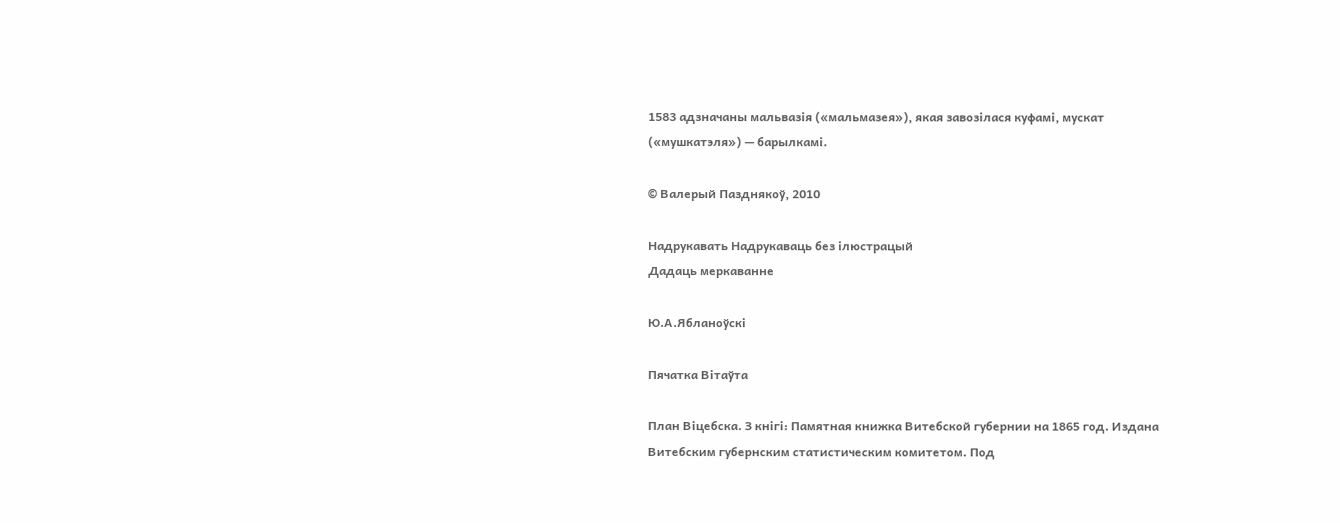1583 адзначаны мальвазія («мальмазея»), якая завозілася куфамі, мускат («мушкатэля») — барылкамі.

© Валерый Пазднякоў, 2010

Надрукавать Надрукаваць без ілюстрацый
Дадаць меркаванне

Ю.А.Ябланоўскі

Пячатка Вітаўта

План Віцебска. З кнігі: Памятная книжка Витебской губернии на 1865 год. Издана Витебским губернским статистическим комитетом. Под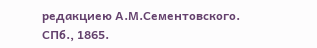редакциею А.М.Сементовского. СПб., 1865.